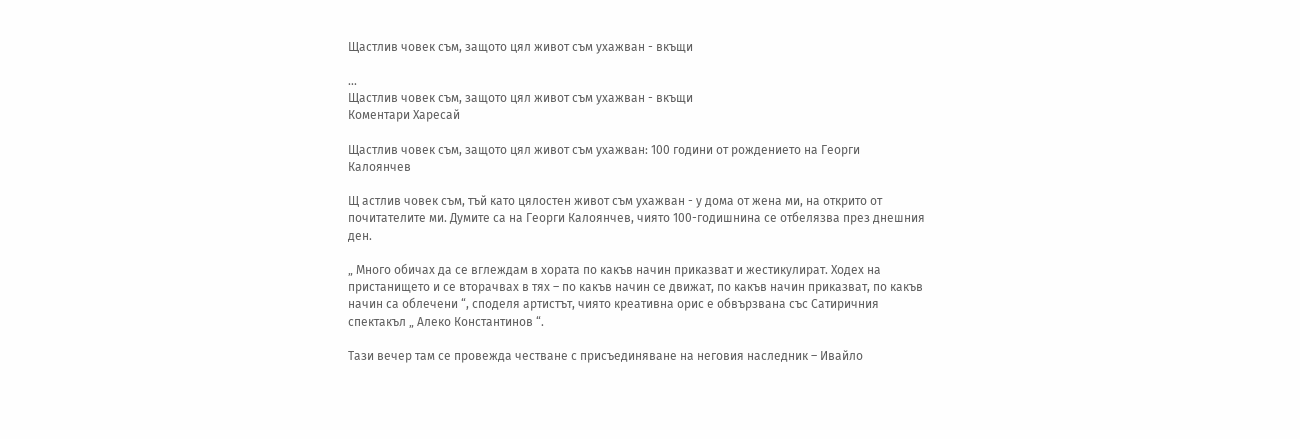Щастлив човек съм, защото цял живот съм ухажван - вкъщи

...
Щастлив човек съм, защото цял живот съм ухажван - вкъщи
Коментари Харесай

Щастлив човек съм, защото цял живот съм ухажван: 100 години от рождението на Георги Калоянчев

Щ астлив човек съм, тъй като цялостен живот съм ухажван - у дома от жена ми, на открито от почитателите ми. Думите са на Георги Калоянчев, чиято 100-годишнина се отбелязва през днешния ден.

„ Много обичах да се вглеждам в хората по какъв начин приказват и жестикулират. Ходех на пристанището и се вторачвах в тях – по какъв начин се движат, по какъв начин приказват, по какъв начин са облечени “, споделя артистът, чиято креативна орис е обвързвана със Сатиричния спектакъл „ Алеко Константинов “.

Тази вечер там се провежда честване с присъединяване на неговия наследник – Ивайло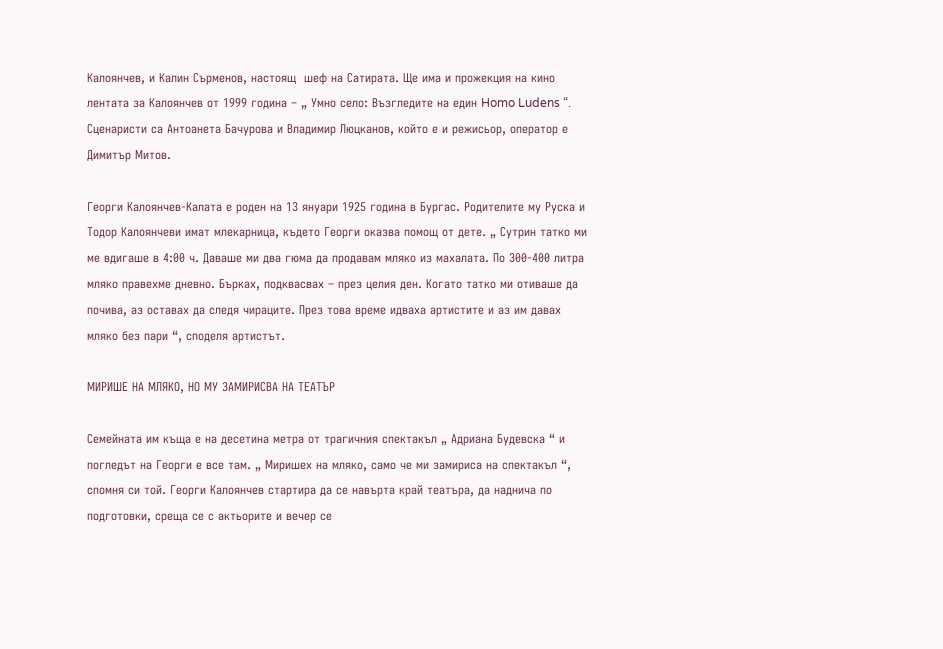Калоянчев, и Калин Сърменов, настоящ  шеф на Сатирата. Ще има и прожекция на кино лентата за Калоянчев от 1999 година – „ Умно село: Възгледите на един Homo Ludens “. Сценаристи са Антоанета Бачурова и Владимир Люцканов, който е и режисьор, оператор е Димитър Митов.

Георги Калоянчев-Калата е роден на 13 януари 1925 година в Бургас. Родителите му Руска и Тодор Калоянчеви имат млекарница, където Георги оказва помощ от дете. „ Сутрин татко ми ме вдигаше в 4:00 ч. Даваше ми два гюма да продавам мляко из махалата. По 300-400 литра мляко правехме дневно. Бърках, подквасвах – през целия ден. Когато татко ми отиваше да почива, аз оставах да следя чираците. През това време идваха артистите и аз им давах мляко без пари “, споделя артистът.

МИРИШЕ НА МЛЯКО, НО МУ ЗАМИРИСВА НА ТЕАТЪР

Семейната им къща е на десетина метра от трагичния спектакъл „ Адриана Будевска “ и погледът на Георги е все там. „ Миришех на мляко, само че ми замириса на спектакъл “, спомня си той. Георги Калоянчев стартира да се навърта край театъра, да наднича по подготовки, среща се с актьорите и вечер се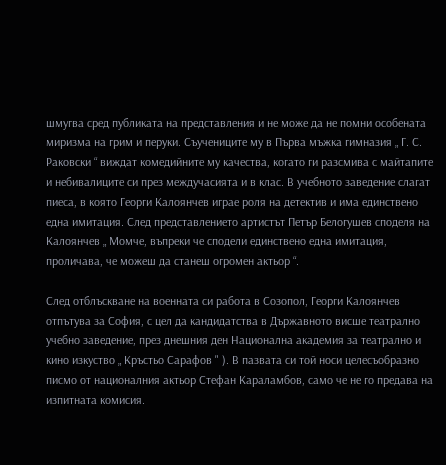шмугва сред публиката на представления и не може да не помни особената миризма на грим и перуки. Съучениците му в Първа мъжка гимназия „ Г. С. Раковски “ виждат комедийните му качества, когато ги разсмива с майтапите и небивалиците си през междучасията и в клас. В учебното заведение слагат пиеса, в която Георги Калоянчев играе роля на детектив и има единствено една имитация. След представлението артистът Петър Белогушев споделя на Калоянчев „ Момче, въпреки че сподели единствено една имитация, проличава, че можеш да станеш огромен актьор “.

След отблъскване на военната си работа в Созопол, Георги Калоянчев отпътува за София, с цел да кандидатства в Държавното висше театрално учебно заведение, през днешния ден Национална академия за театрално и кино изкуство „ Кръстьо Сарафов " ). В пазвата си той носи целесъобразно писмо от националния актьор Стефан Караламбов, само че не го предава на изпитната комисия.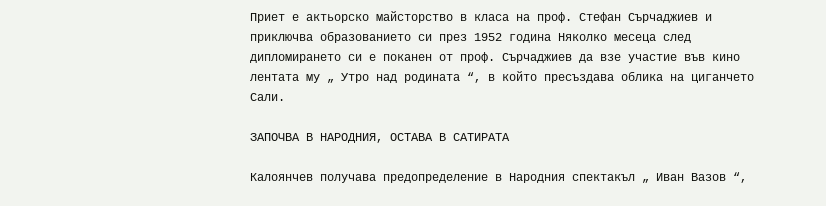Приет е актьорско майсторство в класа на проф. Стефан Сърчаджиев и приключва образованието си през 1952 година Няколко месеца след дипломирането си е поканен от проф. Сърчаджиев да взе участие във кино лентата му „ Утро над родината “, в който пресъздава облика на циганчето Сали.

ЗАПОЧВА В НАРОДНИЯ, ОСТАВА В САТИРАТА

Калоянчев получава предопределение в Народния спектакъл „ Иван Вазов “,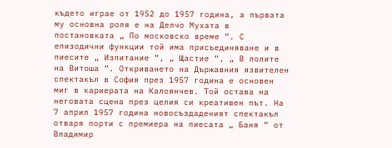където играе от 1952 до 1957 година, а първата му основна роля е на Делчо Мухата в постановката „ По московско време “. С епизодични функции той има присъединяване и в пиесите „ Изпитание “, „ Щастие “, „ В полите на Витоша “. Откриването на Държавния язвителен спектакъл в София през 1957 година е основен миг в кариерата на Калоянчев. Той остава на неговата сцена през целия си креативен път. На 7 април 1957 година новосъздаденият спектакъл отваря порти с премиера на пиесата „ Баня “ от Владимир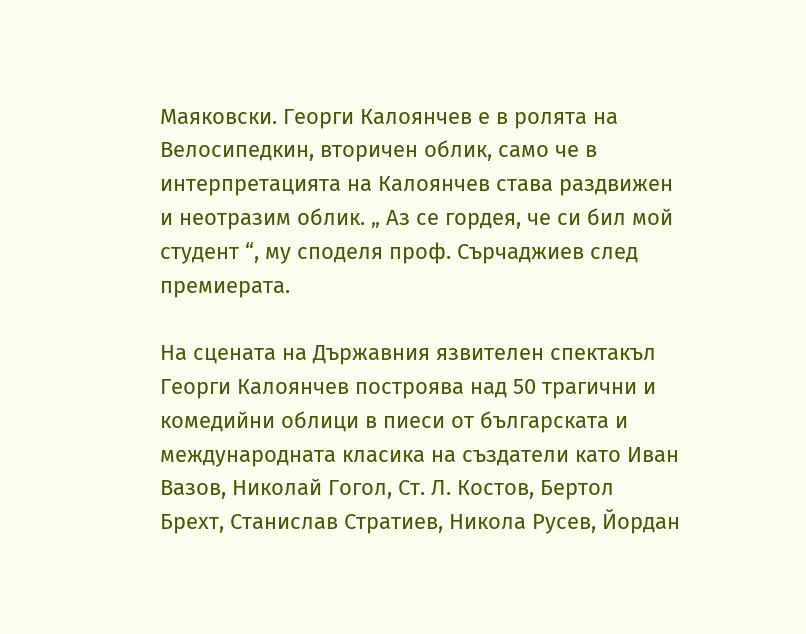Маяковски. Георги Калоянчев е в ролята на Велосипедкин, вторичен облик, само че в интерпретацията на Калоянчев става раздвижен и неотразим облик. „ Аз се гордея, че си бил мой студент “, му споделя проф. Сърчаджиев след премиерата.

На сцената на Държавния язвителен спектакъл Георги Калоянчев построява над 50 трагични и комедийни облици в пиеси от българската и международната класика на създатели като Иван Вазов, Николай Гогол, Ст. Л. Костов, Бертол Брехт, Станислав Стратиев, Никола Русев, Йордан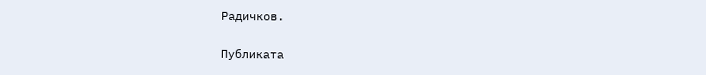Радичков.

Публиката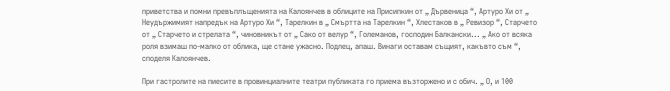приветства и помни превъплъщенията на Калоянчев в облиците на Присипкин от „ Дървеница “, Артуро Хи от „ Неудържимият напредък на Артуро Хи “, Тарелкин в „ Смъртта на Тарелкин “, Хлестаков в „ Ревизор “, Старчето от „ Старчето и стрелата “, чиновникът от „ Сако от велур “, Големанов, господин Балкански... „ Ако от всяка роля взимаш по-малко от облика, ще стане ужасно. Подлец, апаш. Винаги оставам същият, какъвто съм “, споделя Калоянчев.

При гастролите на пиесите в провинциалните театри публиката го приема възторжено и с обич. „ О, и 100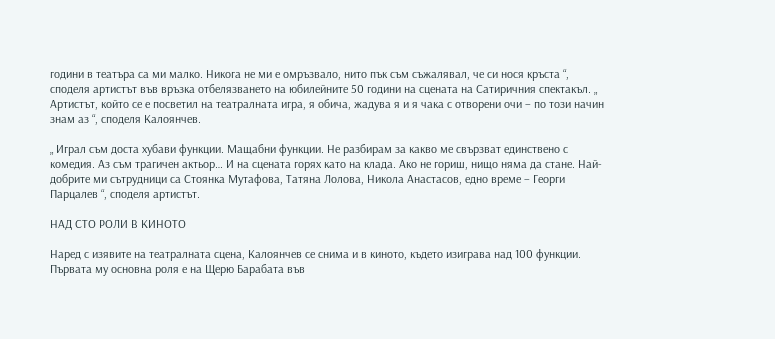години в театъра са ми малко. Никога не ми е омръзвало, нито пък съм съжалявал, че си нося кръста “, споделя артистът във връзка отбелязването на юбилейните 50 години на сцената на Сатиричния спектакъл. „ Артистът, който се е посветил на театралната игра, я обича, жадува я и я чака с отворени очи – по този начин знам аз “, споделя Калоянчев.

„ Играл съм доста хубави функции. Мащабни функции. Не разбирам за какво ме свързват единствено с комедия. Аз съм трагичен актьор… И на сцената горях като на клада. Ако не гориш, нищо няма да стане. Най-добрите ми сътрудници са Стоянка Мутафова, Татяна Лолова, Никола Анастасов, едно време – Георги Парцалев “, споделя артистът.

НАД СТО РОЛИ В КИНОТО

Наред с изявите на театралната сцена, Калоянчев се снима и в киното, където изиграва над 100 функции. Първата му основна роля е на Щерю Барабата във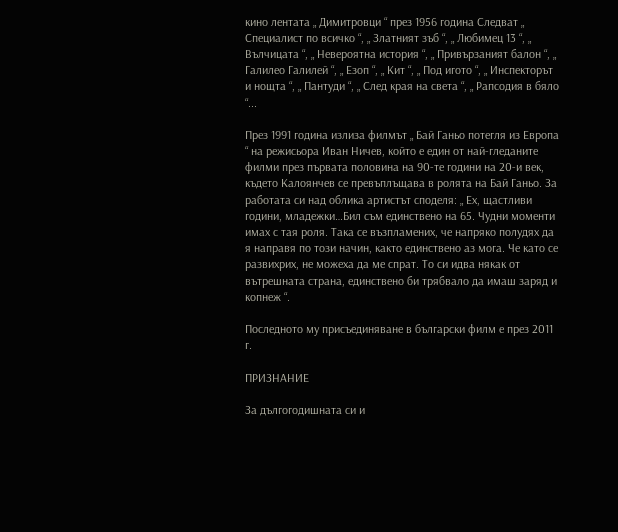кино лентата „ Димитровци “ през 1956 година Следват „ Специалист по всичко “, „ Златният зъб “, „ Любимец 13 “, „ Вълчицата “, „ Невероятна история “, „ Привързаният балон “, „ Галилео Галилей “, „ Езоп “, „ Кит “, „ Под игото “, „ Инспекторът и нощта “, „ Пантуди “, „ След края на света “, „ Рапсодия в бяло “...

През 1991 година излиза филмът „ Бай Ганьо потегля из Европа “ на режисьора Иван Ничев, който е един от най-гледаните филми през първата половина на 90-те години на 20-и век, където Калоянчев се превъплъщава в ролята на Бай Ганьо. За работата си над облика артистът споделя: „ Ех, щастливи години, младежки…Бил съм единствено на 65. Чудни моменти имах с тая роля. Така се възпламених, че напряко полудях да я направя по този начин, както единствено аз мога. Че като се развихрих, не можеха да ме спрат. То си идва някак от вътрешната страна, единствено би трябвало да имаш заряд и копнеж “.

Последното му присъединяване в български филм е през 2011 г.

ПРИЗНАНИЕ

За дългогодишната си и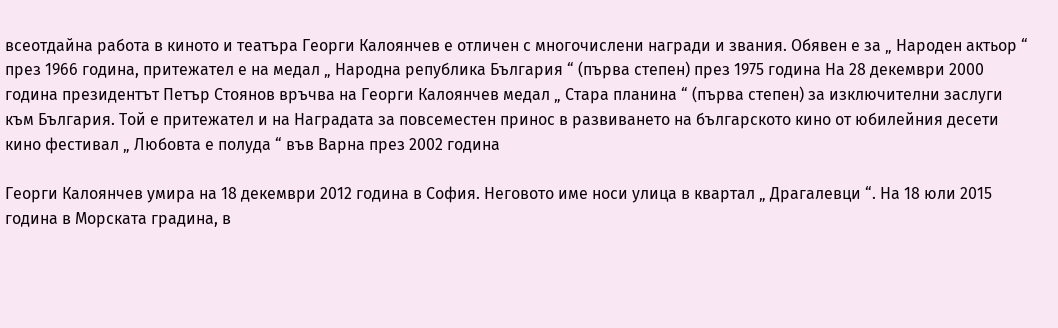всеотдайна работа в киното и театъра Георги Калоянчев е отличен с многочислени награди и звания. Обявен е за „ Народен актьор “ през 1966 година, притежател е на медал „ Народна република България “ (първа степен) през 1975 година На 28 декември 2000 година президентът Петър Стоянов връчва на Георги Калоянчев медал „ Стара планина “ (първа степен) за изключителни заслуги към България. Той е притежател и на Наградата за повсеместен принос в развиването на българското кино от юбилейния десети кино фестивал „ Любовта е полуда “ във Варна през 2002 година

Георги Калоянчев умира на 18 декември 2012 година в София. Неговото име носи улица в квартал „ Драгалевци “. На 18 юли 2015 година в Морската градина, в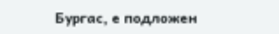Бургас, е подложен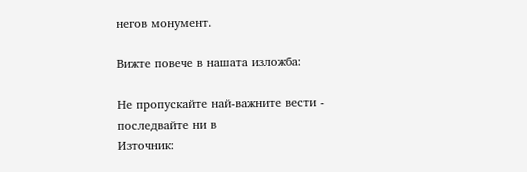негов монумент.

Вижте повече в нашата изложба:

Не пропускайте най-важните вести - последвайте ни в
Източник: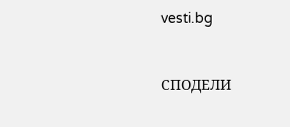vesti.bg


СПОДЕЛИ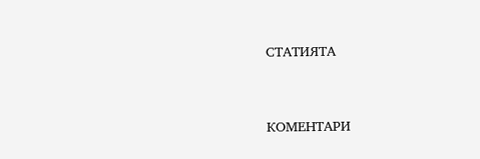СТАТИЯТА


КОМЕНТАРИ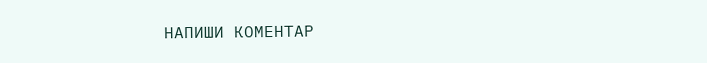НАПИШИ КОМЕНТАР